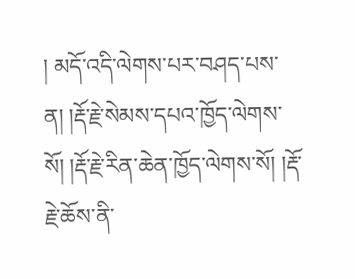། མདོ་འདི་ལེགས་པར་བཤད་པས་ན། །རྡོ་རྗེ་སེམས་དཔའ་ཁྱོད་ལེགས་སོ། །རྡོ་རྗེ་རིན་ཆེན་ཁྱོད་ལེགས་སོ། །རྡོ་རྗེ་ཆོས་ནི་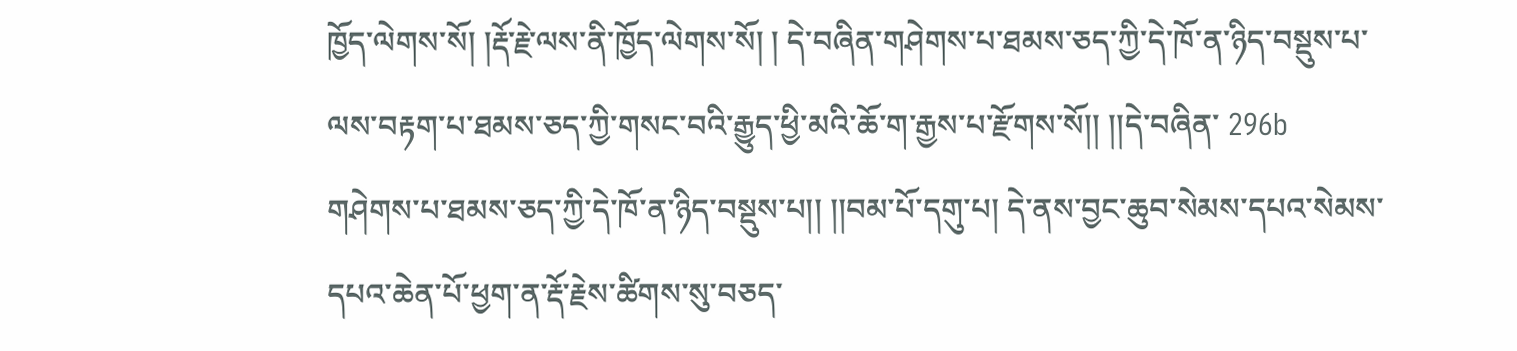ཁྱོད་ལེགས་སོ། །རྡོ་རྗེ་ལས་ནི་ཁྱོད་ལེགས་སོ། ། དེ་བཞིན་གཤེགས་པ་ཐམས་ཅད་ཀྱི་དེ་ཁོ་ན་ཉིད་བསྡུས་པ་ལས་བརྟག་པ་ཐམས་ཅད་ཀྱི་གསང་བའི་རྒྱུད་ཕྱི་མའི་ཆོ་ག་རྒྱས་པ་རྫོགས་སོ།། །།དེ་བཞིན་ 296b གཤེགས་པ་ཐམས་ཅད་ཀྱི་དེ་ཁོ་ན་ཉིད་བསྡུས་པ།། །།བམ་པོ་དགུ་པ། དེ་ནས་བྱང་ཆུབ་སེམས་དཔའ་སེམས་དཔའ་ཆེན་པོ་ཕྱག་ན་རྡོ་རྗེས་ཚིགས་སུ་བཅད་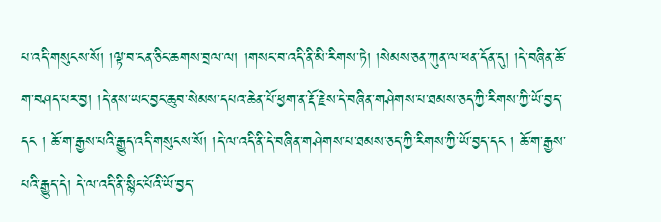པ་འདི་གསུངས་སོ། །ལྟ་བ་ངན་ཅིང་ཆགས་བྲལ་ལ། །གསང་བ་འདི་ནི་མི་རིགས་ཏེ། །སེམས་ཅན་ཀུན་ལ་ཕན་དོན་དུ། །དེ་བཞིན་ཆོ་ག་བཤད་པར་བྱ། །དེ་ནས་ཡང་བྱང་ཆུབ་སེམས་དཔའ་ཆེན་པོ་ཕྱག་ན་རྡོ་རྗེས་དེ་བཞིན་གཤེགས་པ་ཐམས་ཅད་ཀྱི་རིགས་ཀྱི་ཡོ་བྱད་དང ། ཆོ་ག་རྒྱས་པའི་རྒྱུད་འདི་གསུངས་སོ། །དེ་ལ་འདི་ནི་དེ་བཞིན་གཤེགས་པ་ཐམས་ཅད་ཀྱི་རིགས་ཀྱི་ཡོ་བྱད་དང ། ཆོ་ག་རྒྱས་པའི་རྒྱུད་དེ། དེ་ལ་འདི་ནི་སྙིང་པོའི་ཡོ་བྱད་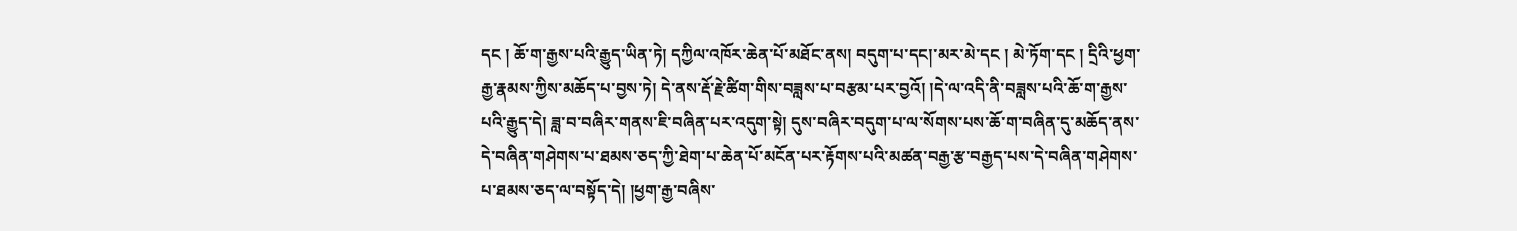དང ། ཆོ་ག་རྒྱས་པའི་རྒྱུད་ཡིན་ཏེ། དཀྱིལ་འཁོར་ཆེན་པོ་མཐོང་ནས། བདུག་པ་དང།་མར་མེ་དང ། མེ་ཏོག་དང ། དྲིའི་ཕྱག་རྒྱ་རྣམས་ཀྱིས་མཆོད་པ་བྱས་ཏེ། དེ་ནས་རྡོ་རྗེ་ཚིག་གིས་བཟླས་པ་བརྩམ་པར་བྱའོ། །དེ་ལ་འདི་ནི་བཟླས་པའི་ཆོ་ག་རྒྱས་པའི་རྒྱུད་དེ། ཟླ་བ་བཞིར་གནས་ཇི་བཞིན་པར་འདུག་སྟེ། དུས་བཞིར་བདུག་པ་ལ་སོགས་པས་ཆོ་ག་བཞིན་དུ་མཆོད་ནས་དེ་བཞིན་གཤེགས་པ་ཐམས་ཅད་ཀྱི་ཐེག་པ་ཆེན་པོ་མངོན་པར་རྟོགས་པའི་མཚན་བརྒྱ་རྩ་བརྒྱད་པས་དེ་བཞིན་གཤེགས་པ་ཐམས་ཅད་ལ་བསྟོད་དེ། །ཕྱག་རྒྱ་བཞིས་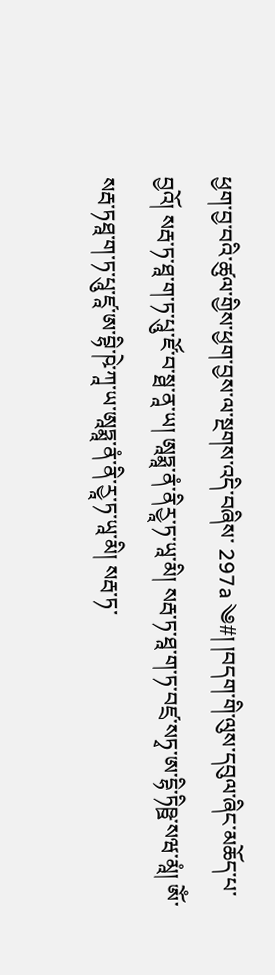ཕྱག་བྱ་བའི་ཚུལ་གྱིས་ཕྱག་བྱས་ལ་སྔགས་འདི་བཞིས་ 297a ༄#། །བདག་གི་ལུས་དབུལ་ཞིང་མཆོད་པ་བྱའོ། སརྦ་ཏ་ཐཱ་ག་ཏ་པཱུ་ཛོ་བ་སྠ་ནཱ་ཡ། ཨཱཏྨཱ་ནཾ་ནིརྱཱ་ཏ་ཡཱ་མི། སརྦ་ཏ་ཐཱ་ག་ཏ་བཛྲ་སཏྭ་ཨ་དྷི་ཏིཥྛ་སཝ་མཱཾ། ཨོཾ་སརྦ་ཏཐཱ་ག་ཏ་པཱུ་ཛཱ་ཨ་བྷི་ཥེ་ཀཱ་ཡ་ཨཱཏྨཱ་ནཾ་ནི་རྱཱ་ཏ་ཡཱ་མི། སརྦ་ཏ་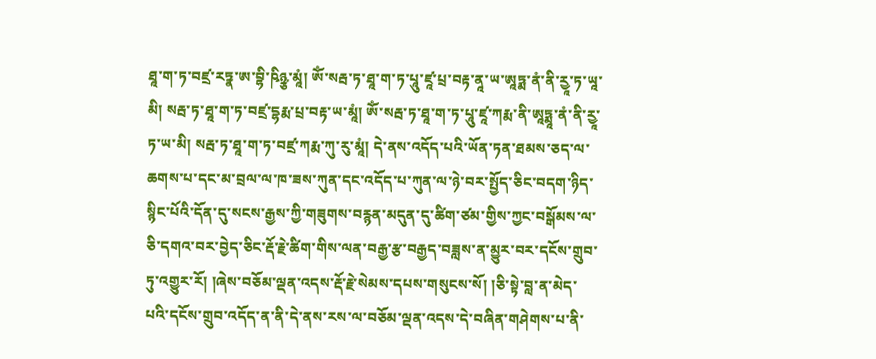ཐཱ་ག་ཏ་བཛྲ་རཏྣ་ཨ་བྷི་ཥིཉྩ་མཱཾ། ཨོཾ་སརྦ་ཏ་ཐཱ་ག་ཏ་པཱུ་ཛཱ་པྲ་བརྟ་ནཱ་ཡ་ཨཱཏྨ་ནཾ་ནི་རྱཱ་ཏ་ཡཱ་མི། སརྦ་ཏ་ཐཱ་ག་ཏ་བཛྲ་དྷརྨ་པྲ་བརྟ་ཡ་མཱཾ། ཨོཾ་སརྦ་ཏ་ཐཱ་ག་ཏ་པཱུ་ཛཱ་ཀརྨ་ནི་ཨཱཏྨཱ་ནཾ་ནི་རྱཱ་ཏ་ཡ་མི། སརྦ་ཏ་ཐཱ་ག་ཏ་བཛྲ་ཀརྨ་ཀུ་རུ་མཱཾ། དེ་ནས་འདོད་པའི་ཡོན་ཏན་ཐམས་ཅད་ལ་ཆགས་པ་དང་མ་བྲལ་ལ་ཁ་ཟས་ཀུན་དང་འདོད་པ་ཀུན་ལ་ཉེ་བར་སྤྱོད་ཅིང་བདག་ཉིད་སྙིང་པོའི་དོན་དུ་སངས་རྒྱས་ཀྱི་གཟུགས་བརྙན་མདུན་དུ་ཚིག་ཙམ་གྱིས་ཀྱང་བསྒོམས་ལ་ཅི་དགའ་བར་བྱེད་ཅིང་རྡོ་རྗེ་ཚིག་གིས་ལན་བརྒྱ་རྩ་བརྒྱད་བཟླས་ན་མྱུར་བར་དངོས་གྲུབ་ཏུ་འགྱུར་རོ། །ཞེས་བཅོམ་ལྡན་འདས་རྡོ་རྗེ་སེམས་དཔས་གསུངས་སོ། །ཅི་སྟེ་བླ་ན་མེད་པའི་དངོས་གྲུབ་འདོད་ན་ནི་དེ་ནས་རས་ལ་བཅོམ་ལྡན་འདས་དེ་བཞིན་གཤེགས་པ་ནི་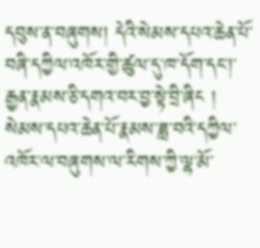དབུས་ན་བཞུགས། དེའི་སེམས་དཔའ་ཆེན་པོ་བཞི་དཀྱིལ་འཁོར་གྱི་ཚུལ་དུ་ཁ་དོག་དང།་རྒྱན་རྣམས་ཅི་དགའ་བར་བྱ་སྟེ་བྲི་ཞིང ། སེམས་དཔའ་ཆེན་པོ་རྣམས་ཟླ་བའི་དཀྱིལ་འཁོར་ལ་བཞུགས་ལ་རིགས་ཀྱི་ལྷ་མོ་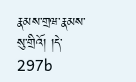རྣམས་གྲཝ་རྣམས་སུ་གྲིའོ། །དེ་ 297b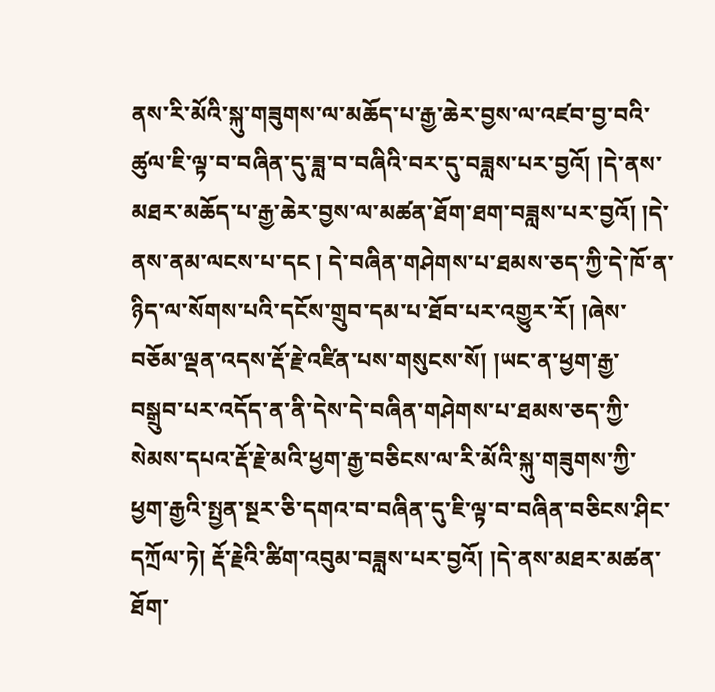ནས་རི་མོའི་སྐུ་གཟུགས་ལ་མཆོད་པ་རྒྱ་ཆེར་བྱས་ལ་འཛབ་བྱ་བའི་ཚུལ་ཇི་ལྟ་བ་བཞིན་དུ་ཟླ་བ་བཞིའི་བར་དུ་བཟླས་པར་བྱའོ། །དེ་ནས་མཐར་མཆོད་པ་རྒྱ་ཆེར་བྱས་ལ་མཚན་ཐོག་ཐག་བཟླས་པར་བྱའོ། །དེ་ནས་ནམ་ལངས་པ་དང ། དེ་བཞིན་གཤེགས་པ་ཐམས་ཅད་ཀྱི་དེ་ཁོ་ན་ཉིད་ལ་སོགས་པའི་དངོས་གྲུབ་དམ་པ་ཐོབ་པར་འགྱུར་རོ། །ཞེས་བཅོམ་ལྡན་འདས་རྡོ་རྗེ་འཛིན་པས་གསུངས་སོ། །ཡང་ན་ཕྱག་རྒྱ་བསྒྲུབ་པར་འདོད་ན་ནི་དེས་དེ་བཞིན་གཤེགས་པ་ཐམས་ཅད་ཀྱི་སེམས་དཔའ་རྡོ་རྗེ་མའི་ཕྱག་རྒྱ་བཅིངས་ལ་རི་མོའི་སྐུ་གཟུགས་ཀྱི་ཕྱག་རྒྱའི་སྤྱན་སྔར་ཅི་དགའ་བ་བཞིན་དུ་ཇི་ལྟ་བ་བཞིན་བཅིངས་ཤིང་དཀྲོལ་ཏེ། རྡོ་རྗེའི་ཚིག་འབུམ་བཟླས་པར་བྱའོ། །དེ་ནས་མཐར་མཚན་ཐོག་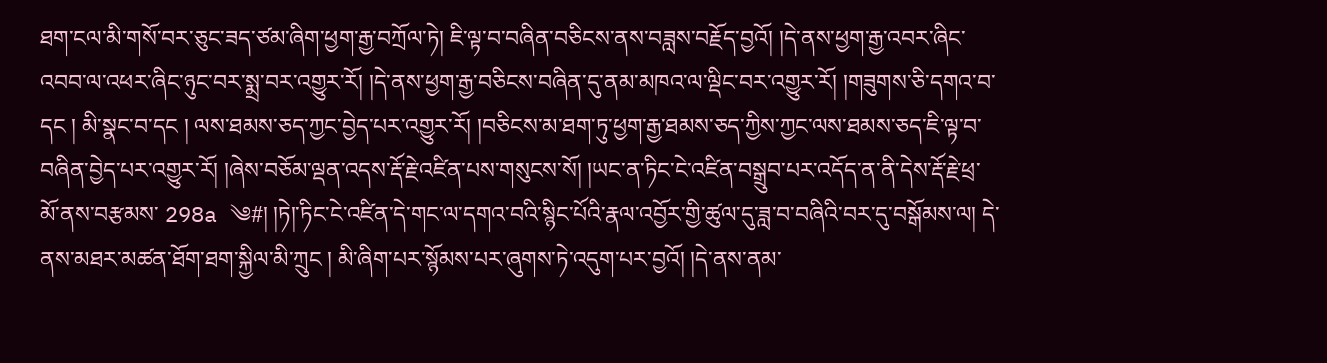ཐག་ངལ་མི་གསོ་བར་ཅུང་ཟད་ཙམ་ཞིག་ཕྱག་རྒྱ་བཀྲོལ་ཏེ། ཇི་ལྟ་བ་བཞིན་བཅིངས་ནས་བཟླས་བརྗོད་བྱའོ། །དེ་ནས་ཕྱག་རྒྱ་འབར་ཞིང་འབབ་ལ་འཕར་ཞིང་ཉུང་བར་སྨྲ་བར་འགྱུར་རོ། །དེ་ནས་ཕྱག་རྒྱ་བཅིངས་བཞིན་དུ་ནམ་མཁའ་ལ་ལྡིང་བར་འགྱུར་རོ། །གཟུགས་ཅི་དགའ་བ་དང ། མི་སྣང་བ་དང ། ལས་ཐམས་ཅད་ཀྱང་བྱེད་པར་འགྱུར་རོ། །བཅིངས་མ་ཐག་ཏུ་ཕྱག་རྒྱ་ཐམས་ཅད་ཀྱིས་ཀྱང་ལས་ཐམས་ཅད་ཇི་ལྟ་བ་བཞིན་བྱེད་པར་འགྱུར་རོ། །ཞེས་བཅོམ་ལྡན་འདས་རྡོ་རྗེ་འཛིན་པས་གསུངས་སོ། །ཡང་ན་ཏིང་ངེ་འཛིན་བསྒྲུབ་པར་འདོད་ན་ནི་དེས་རྡོ་རྗེ་ཕྲ་མོ་ནས་བརྩམས་ 298a ༄#། །ཏེ།་ཏིང་ངེ་འཛིན་དེ་གང་ལ་དགའ་བའི་སྙིང་པོའི་རྣལ་འབྱོར་གྱི་ཚུལ་དུ་ཟླ་བ་བཞིའི་བར་དུ་བསྒོམས་ལ། དེ་ནས་མཐར་མཚན་ཐོག་ཐག་སྐྱིལ་མི་ཀྲུང ། མི་ཞིག་པར་སྙོམས་པར་ཞུགས་ཏེ་འདུག་པར་བྱའོ། །དེ་ནས་ནམ་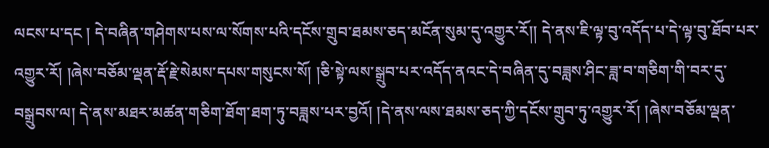ལངས་པ་དང ། དེ་བཞིན་གཤེགས་པས་ལ་སོགས་པའི་དངོས་གྲུབ་ཐམས་ཅད་མངོན་སུམ་དུ་འགྱུར་རོ།། དེ་ནས་ཇི་ལྟ་བུ་འདོད་པ་དེ་ལྟ་བུ་ཐོབ་པར་འགྱུར་རོ། །ཞེས་བཅོམ་ལྡན་རྡོ་རྗེ་སེམས་དཔས་གསུངས་སོ། །ཅི་སྟེ་ལས་སྒྲུབ་པར་འདོད་ནའང་དེ་བཞིན་དུ་བཟླས་ཤིང་ཟླ་བ་གཅིག་གི་བར་དུ་བསྒྲུབས་ལ། དེ་ནས་མཐར་མཚན་གཅིག་ཐོག་ཐག་ཏུ་བཟླས་པར་བྱའོ། །དེ་ནས་ལས་ཐམས་ཅད་ཀྱི་དངོས་གྲུབ་ཏུ་འགྱུར་རོ། །ཞེས་བཅོམ་ལྡན་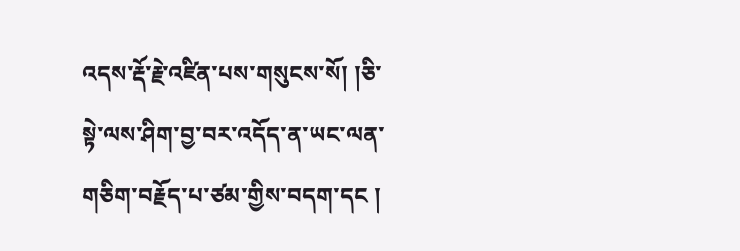འདས་རྡོ་རྗེ་འཛིན་པས་གསུངས་སོ། །ཅི་སྟེ་ལས་ཤིག་བྱ་བར་འདོད་ན་ཡང་ལན་གཅིག་བརྗོད་པ་ཙམ་གྱིས་བདག་དང །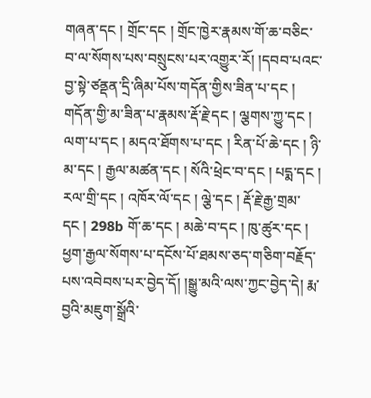གཞན་དང ། གྲོང་དང ། གྲོང་ཁྱེར་རྣམས་གོ་ཆ་བཅིང་བ་ལ་སོགས་པས་བསྲུངས་པར་འགྱུར་རོ། །དབབ་པའང་བྱ་སྟེ་ཙནྡན་དྲི་ཞིམ་པོས་གདོན་གྱིས་ཟིན་པ་དང ། གདོན་གྱི་མ་ཟིན་པ་རྣམས་རྡོ་རྗེ་དང ། ལྕགས་ཀྱུ་དང ། ལག་པ་དང ། མདའ་ཐོགས་པ་དང ། རིན་པོ་ཆེ་དང ། ཉི་མ་དང ། རྒྱལ་མཚན་དང ། སོའི་ཕྲེང་བ་དང ། པདྨ་དང ། རལ་གྲི་དང ། འཁོར་ལོ་དང ། ལྕེ་དང ། རྡོ་རྗེ་རྒྱ་གྲམ་དང ། 298b གོ་ཆ་དང ། མཆེ་བ་དང ། ཁུ་ཚུར་དང ། ཕྱག་རྒྱལ་སོགས་པ་དངོས་པོ་ཐམས་ཅད་གཅིག་བརྗོད་པས་འབེབས་པར་བྱེད་དོ། །སྒྱུ་མའི་ལས་ཀྱང་བྱེད་དེ། རྨ་བྱའི་མཇུག་སྒྲོའི་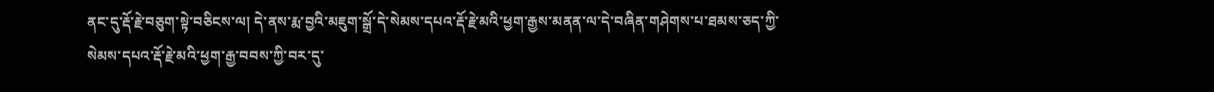ནང་དུ་རྡོ་རྗེ་བཅུག་སྟེ་བཅིངས་ལ། དེ་ནས་རྨ་བྱའི་མཇུག་སྒྲོ་དེ་སེམས་དཔའ་རྡོ་རྗེ་མའི་ཕྱག་རྒྱས་མནན་ལ་དེ་བཞིན་གཤེགས་པ་ཐམས་ཅད་ཀྱི་སེམས་དཔའ་རྡོ་རྗེ་མའི་ཕྱག་རྒྱ་བབས་ཀྱི་བར་དུ་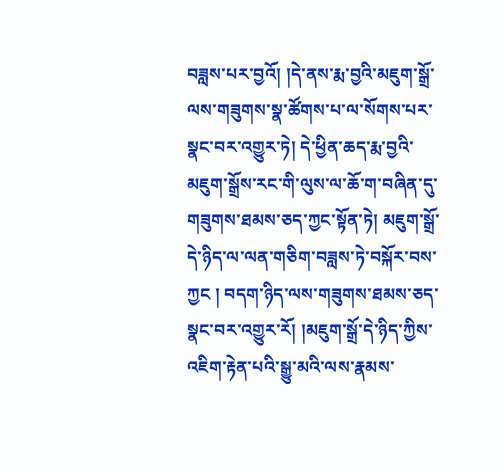བཟླས་པར་བྱའོ། །དེ་ནས་རྨ་བྱའི་མཇུག་སྒྲོ་ལས་གཟུགས་སྣ་ཚོགས་པ་ལ་སོགས་པར་སྣང་བར་འགྱུར་ཏེ། དེ་ཕྱིན་ཆད་རྨ་བྱའི་མཇུག་སྒྲོས་རང་གི་ལུས་ལ་ཆོ་ག་བཞིན་དུ་གཟུགས་ཐམས་ཅད་ཀྱང་སྟོན་ཏེ། མཇུག་སྒྲོ་དེ་ཉིད་ལ་ལན་གཅིག་བཟླས་ཏེ་བསྐོར་བས་ཀྱང ། བདག་ཉིད་ལས་གཟུགས་ཐམས་ཅད་སྣང་བར་འགྱུར་རོ། །མཇུག་སྒྲོ་དེ་ཉིད་ཀྱིས་འཇིག་རྟེན་པའི་སྒྱུ་མའི་ལས་རྣམས་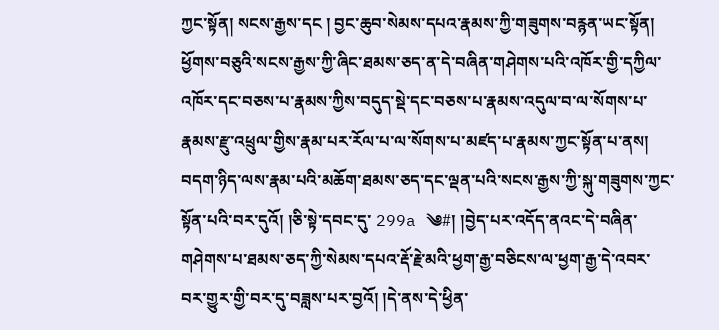ཀྱང་སྟོན། སངས་རྒྱས་དང ། བྱང་ཆུབ་སེམས་དཔའ་རྣམས་ཀྱི་གཟུགས་བརྙན་ཡང་སྟོན། ཕྱོགས་བཅུའི་སངས་རྒྱས་ཀྱི་ཞིང་ཐམས་ཅད་ན་དེ་བཞིན་གཤེགས་པའི་འཁོར་གྱི་དཀྱིལ་འཁོར་དང་བཅས་པ་རྣམས་ཀྱིས་བདུད་སྡེ་དང་བཅས་པ་རྣམས་འདུལ་བ་ལ་སོགས་པ་རྣམས་རྫུ་འཕྲུལ་གྱིས་རྣམ་པར་རོལ་པ་ལ་སོགས་པ་མཛད་པ་རྣམས་ཀྱང་སྟོན་པ་ནས། བདག་ཉིད་ལས་རྣམ་པའི་མཆོག་ཐམས་ཅད་དང་ལྡན་པའི་སངས་རྒྱས་ཀྱི་སྐུ་གཟུགས་ཀྱང་སྟོན་པའི་བར་དུའོ། །ཅི་སྟེ་དབང་དུ་ 299a ༄#། །བྱེད་པར་འདོད་ནའང་དེ་བཞིན་གཤེགས་པ་ཐམས་ཅད་ཀྱི་སེམས་དཔའ་རྡོ་རྗེ་མའི་ཕྱག་རྒྱ་བཅིངས་ལ་ཕྱག་རྒྱ་དེ་འབར་བར་གྱུར་གྱི་བར་དུ་བཟླས་པར་བྱའོ། །དེ་ནས་དེ་ཕྱིན་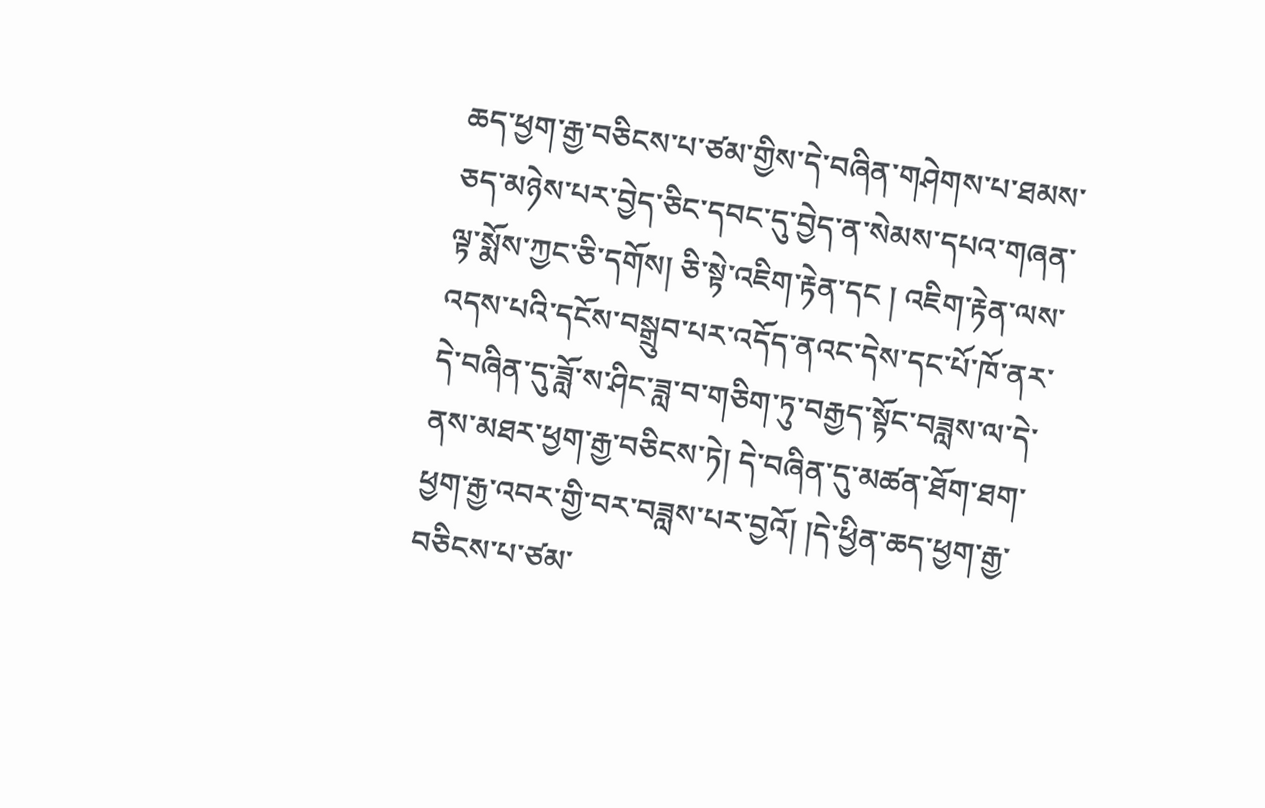ཆད་ཕྱག་རྒྱ་བཅིངས་པ་ཙམ་གྱིས་དེ་བཞིན་གཤེགས་པ་ཐམས་ཅད་མཉེས་པར་བྱེད་ཅིང་དབང་དུ་བྱེད་ན་སེམས་དཔའ་གཞན་ལྟ་སྨོས་ཀྱང་ཅི་དགོས། ཅི་སྟེ་འཇིག་རྟེན་དང ། འཇིག་རྟེན་ལས་འདས་པའི་དངོས་བསྒྲུབ་པར་འདོད་ནའང་དེས་དང་པོ་ཁོ་ནར་དེ་བཞིན་དུ་ཟློ་ས་ཤིང་ཟླ་བ་གཅིག་ཏུ་བརྒྱད་སྟོང་བཟླས་ལ་དེ་ནས་མཐར་ཕྱག་རྒྱ་བཅིངས་ཏེ། དེ་བཞིན་དུ་མཚན་ཐོག་ཐག་ཕྱག་རྒྱ་འབར་གྱི་བར་བཟླས་པར་བྱའོ། །དེ་ཕྱིན་ཆད་ཕྱག་རྒྱ་བཅིངས་པ་ཙམ་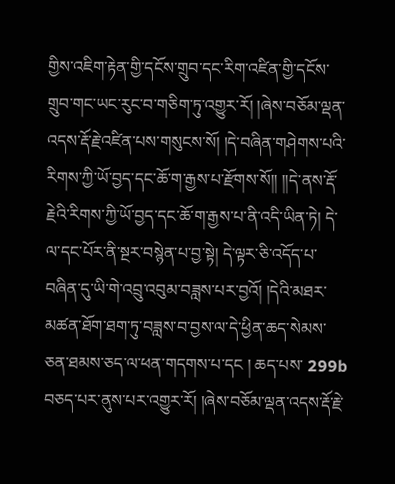གྱིས་འཇིག་རྟེན་གྱི་དངོས་གྲུབ་དང་རིག་འཛིན་གྱི་དངོས་གྲུབ་གང་ཡང་རུང་བ་གཅིག་ཏུ་འགྱུར་རོ། །ཞེས་བཅོམ་ལྡན་འདས་རྡོ་རྗེ་འཛིན་པས་གསུངས་སོ། །དེ་བཞིན་གཤེགས་པའི་རིགས་ཀྱི་ཡོ་བྱད་དང་ཆོ་ག་རྒྱས་པ་རྫོགས་སོ།། །།དེ་ནས་རྡོ་རྗེའི་རིགས་ཀྱི་ཡོ་བྱད་དང་ཆོ་ག་རྒྱས་པ་ནི་འདི་ཡིན་ཏེ། དེ་ལ་དང་པོར་ནི་སྔར་བསྙེན་པ་བྱ་སྟེ། དེ་ལྟར་ཅི་འདོད་པ་བཞིན་དུ་ཡི་གེ་འབྲུ་འབུམ་བཟླས་པར་བྱའོ། །དེའི་མཐར་མཚན་ཐོག་ཐག་ཏུ་བཟླས་བ་བྱས་ལ་དེ་ཕྱིན་ཆད་སེམས་ཅན་ཐམས་ཅད་ལ་ཕན་གདགས་པ་དང ། ཆད་པས་ 299b བཅད་པར་ནུས་པར་འགྱུར་རོ། །ཞེས་བཅོམ་ལྡན་འདས་རྡོ་རྗེ་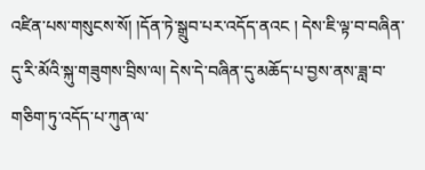འཛིན་པས་གསུངས་སོ། །དོན་ཏེ་སྒྲུབ་པར་འདོད་ནའང ། དེས་ཇི་ལྟ་བ་བཞིན་དུ་རི་མོའི་སྐུ་གཟུགས་བྲིས་ལ། དེས་དེ་བཞིན་དུ་མཆོད་པ་བྱས་ནས་ཟླ་བ་གཅིག་ཏུ་འདོད་པ་ཀུན་ལ་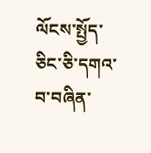ལོངས་སྤྱོད་ཅིང་ཅི་དགའ་བ་བཞིན་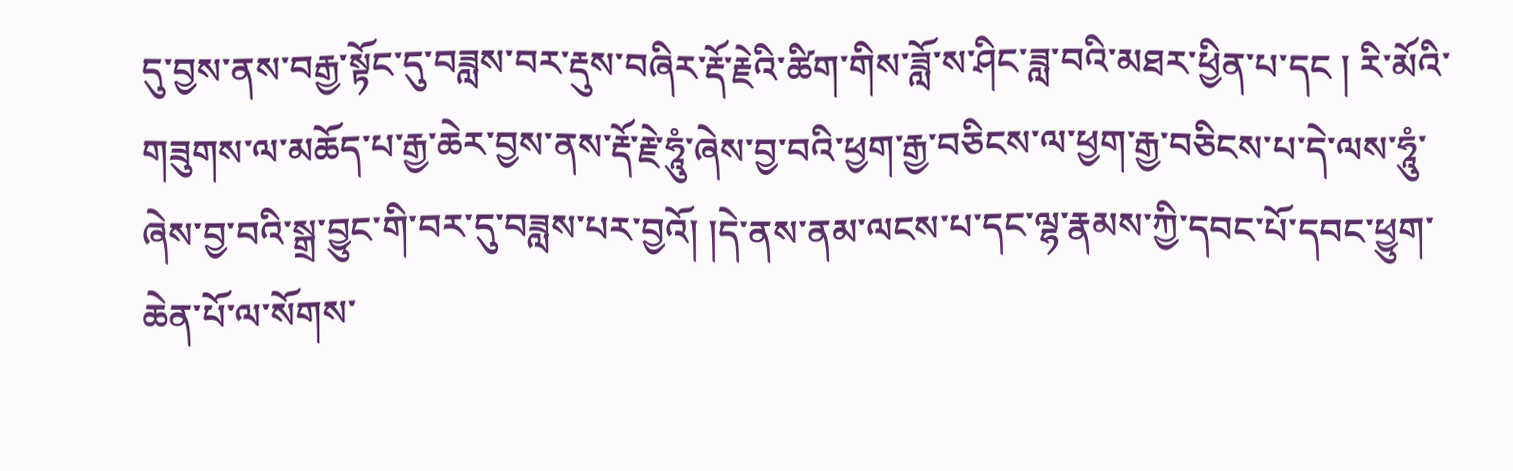དུ་བྱས་ནས་བརྒྱ་སྟོང་དུ་བཟླས་བར་རྡུས་བཞིར་རྡོ་རྗེའི་ཚིག་གིས་ཟློ་ས་ཤིང་ཟླ་བའི་མཐར་ཕྱིན་པ་དང ། རི་མོའི་གཟུགས་ལ་མཆོད་པ་རྒྱ་ཆེར་བྱས་ནས་རྡོ་རྗེ་ཧཱུཾ་ཞེས་བྱ་བའི་ཕྱག་རྒྱ་བཅིངས་ལ་ཕྱག་རྒྱ་བཅིངས་པ་དེ་ལས་ཧཱུཾ་ཞེས་བྱ་བའི་སྒྲ་བྱུང་གི་བར་དུ་བཟླས་པར་བྱའོ། །དེ་ནས་ནམ་ལངས་པ་དང་ལྷ་རྣམས་ཀྱི་དབང་པོ་དབང་ཕྱུག་ཆེན་པོ་ལ་སོགས་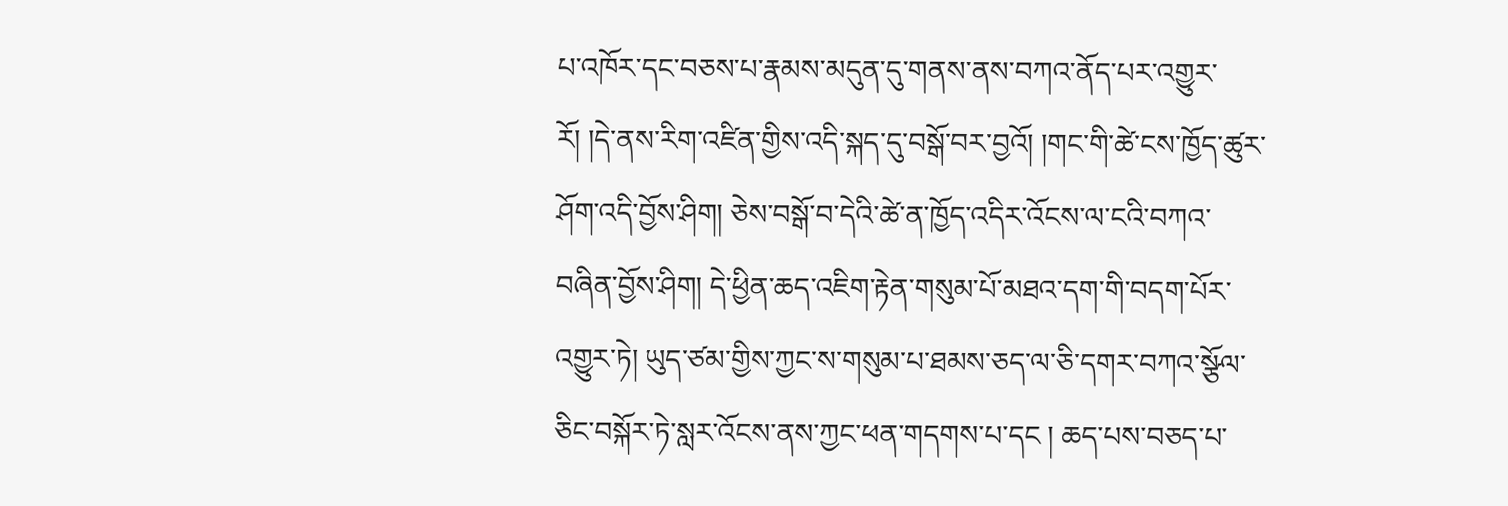པ་འཁོར་དང་བཅས་པ་རྣམས་མདུན་དུ་གནས་ནས་བཀའ་ནོད་པར་འགྱུར་རོ། །དེ་ནས་རིག་འཛིན་གྱིས་འདི་སྐད་དུ་བསྒོ་བར་བྱའོ། །གང་གི་ཚེ་ངས་ཁྱོད་ཚུར་ཤོག་འདི་བྱོས་ཤིག། ཅེས་བསྒོ་བ་དེའི་ཚེ་ན་ཁྱོད་འདིར་འོངས་ལ་ངའི་བཀའ་བཞིན་བྱོས་ཤིག། དེ་ཕྱིན་ཆད་འཇིག་རྟེན་གསུམ་པོ་མཐའ་དག་གི་བདག་པོར་འགྱུར་ཏེ། ཡུད་ཙམ་གྱིས་ཀྱང་ས་གསུམ་པ་ཐམས་ཅད་ལ་ཅི་དགར་བཀའ་སྩོལ་ཅིང་བསྐོར་ཏེ་སླར་འོངས་ནས་ཀྱང་ཕན་གདགས་པ་དང ། ཆད་པས་བཅད་པ་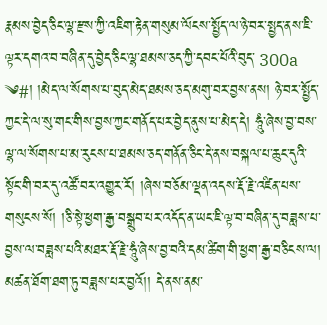རྣམས་བྱེད་ཅིང་ལྷ་རྫས་ཀྱི་འཇིག་རྟེན་གསུམ་ལོངས་སྤྱོད་ལ་ཉེ་བར་སྤྱད་ནས་ཇི་ལྟར་དགའ་བ་བཞིན་དུ་བྱེད་ཅིང་ལྷ་ཐམས་ཅད་ཀྱི་དབང་པོའི་བུད་ 300a ༄#། །མེད་ལ་སོགས་པ་བུད་མེད་ཐམས་ཅད་མགུ་བར་བྱས་ནས། ཉེ་བར་སྤྱོད་ཀྱང་དེ་ལ་སུ་གང་གིས་བྱས་ཀྱང་གནོད་པར་བྱེད་ནུས་པ་མེད་དེ། ཧཱུཾ་ཞེས་བྱ་བས་ལྷ་ལ་སོགས་པ་མ་རུངས་པ་ཐམས་ཅད་གནོན་ཅིང་དེ་ནས་བསྐལ་པ་ཆུང་དུའི་སྟོང་གི་བར་དུ་འཚོ་བར་འགྱུར་རོ། །ཞེས་བཅོམ་ལྡན་འདས་རྡོ་རྗེ་འཛིན་པས་གསུངས་སོ། །ཅི་སྟེ་ཕྱག་རྒྱ་བསྒྲུབ་པར་འདོད་ན་ཡང་ཇི་ལྟ་བ་བཞིན་དུ་བཟླས་པ་བྱས་ལ་བཟླས་པའི་མཐར་རྡོ་རྗེ་ཧཱུཾ་ཞེས་བྱ་བའི་དམ་ཚིག་གི་ཕྱག་རྒྱ་བཅིངས་ལ། མཚན་ཐོག་ཐག་ཏུ་བཟླས་པར་བྱའོ།། དེ་ནས་ནམ་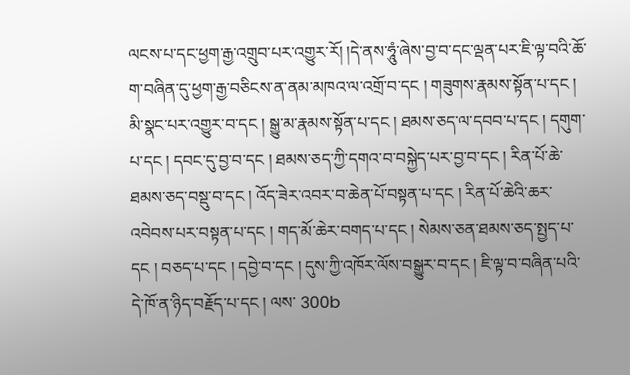ལངས་པ་དང་ཕྱག་རྒྱ་འགྲུབ་པར་འགྱུར་རོ། །དེ་ནས་ཧཱུཾ་ཞེས་བྱ་བ་དང་ལྡན་པར་ཇི་ལྟ་བའི་ཆོ་ག་བཞིན་དུ་ཕྱག་རྒྱ་བཅིངས་ན་ནམ་མཁའ་ལ་འགྲོ་བ་དང ། གཟུགས་རྣམས་སྟོན་པ་དང ། མི་སྣང་པར་འགྱུར་བ་དང ། སྒྱུ་མ་རྣམས་སྟོན་པ་དང ། ཐམས་ཅད་ལ་དབབ་པ་དང ། དགུག་པ་དང ། དབང་དུ་བྱ་བ་དང ། ཐམས་ཅད་ཀྱི་དགའ་བ་བསྐྱེད་པར་བྱ་བ་དང ། རིན་པོ་ཆེ་ཐམས་ཅད་བསྡུ་བ་དང ། འོད་ཟེར་འབར་བ་ཆེན་པོ་བསྟན་པ་དང ། རིན་པོ་ཆེའི་ཆར་འབེབས་པར་བསྟན་པ་དང ། གད་མོ་ཆེར་བགད་པ་དང ། སེམས་ཅན་ཐམས་ཅད་སྤྱད་པ་དང ། བཅད་པ་དང ། དབྱེ་བ་དང ། དུས་ཀྱི་འཁོར་ལོས་བསྒྱུར་བ་དང ། ཇི་ལྟ་བ་བཞིན་པའི་དེ་ཁོ་ན་ཉིད་བརྗོད་པ་དང ། ལས་ 300b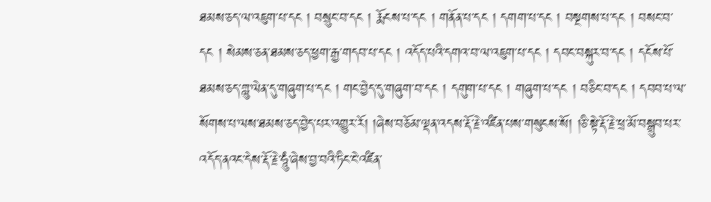ཐམས་ཅད་ལ་འཇུག་པ་དང ། བསྲུང་བ་དང ། རྨོངས་པ་དང ། གནོན་པ་དང ། དགག་པ་དང ། བསྔགས་པ་དང ། བསང་བ་དང ། སེམས་ཅན་ཐམས་ཅད་ཕྱག་རྒྱ་གདབ་པ་དང ། འདོད་པའི་དགའ་བ་ལ་འཇུག་པ་དང ། དབང་བསྐུར་བ་དང ། དངོས་པོ་ཐམས་ཅད་གླུ་ལེན་དུ་གཞུག་པ་དང ། གང་བྱེད་དུ་གཞུག་བ་དང ། དགུག་པ་དང ། གཞུག་པ་དང ། བཅིང་བ་དང ། དབབ་པ་ལ་སོགས་པ་ལས་ཐམས་ཅད་བྱེད་པར་འགྱུར་རོ། །ཞེས་བཅོམ་ལྡན་འདས་རྡོ་རྗེ་འཛིན་པས་གསུངས་སོ། །ཅི་སྟེ་རྡོ་རྗེ་ཕྲ་མོ་བསྒྲུབ་པར་འདོད་ནའང་དེས་རྡོ་རྗེ་ཧཱུཾ་ཞེས་བྱ་བའི་ཏིང་ངེ་འཛིན་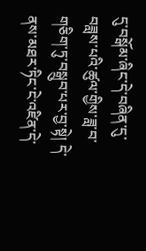དུ་བསྒོམ་ཞིང་དེ་བཞིན་དུ་བཟླས་པའི་ཚུལ་གྱིས་ཟླ་བ་གཅིག་ཏུ་བསྒྲུབ་པར་བྱ་སྟེ། དེ་ནས་མཐར་ཏིང་ངེ་འཛིན་དེ་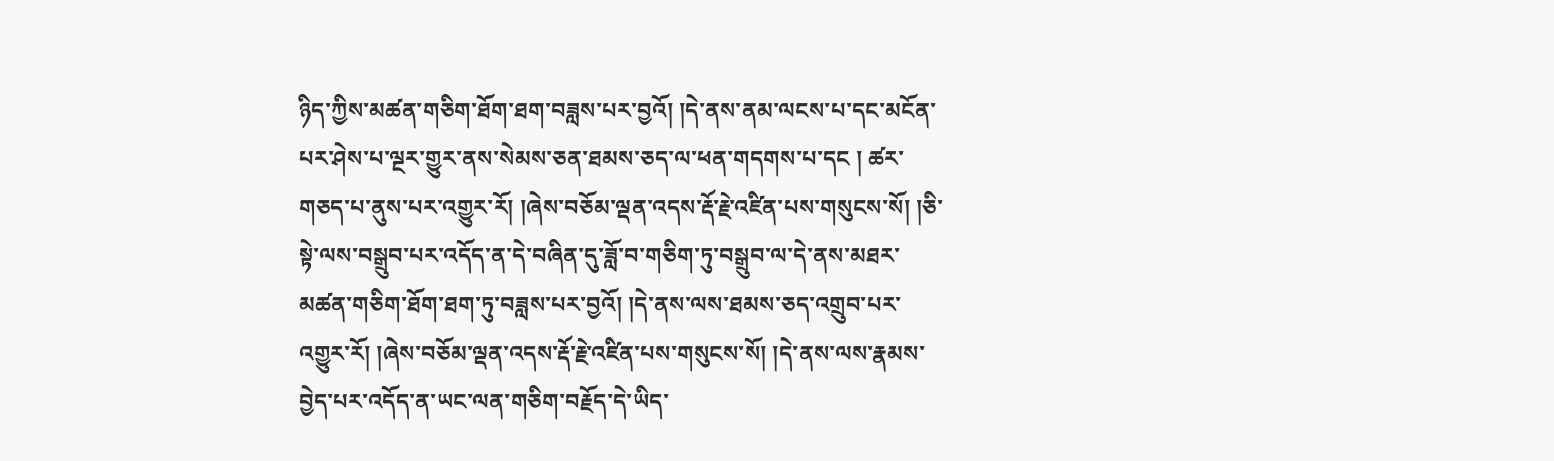ཉིད་ཀྱིས་མཚན་གཅིག་ཐོག་ཐག་བཟླས་པར་བྱའོ། །དེ་ནས་ནམ་ལངས་པ་དང་མངོན་པར་ཤེས་པ་ལྔར་གྱུར་ནས་སེམས་ཅན་ཐམས་ཅད་ལ་ཕན་གདགས་པ་དང ། ཚར་གཅད་པ་ནུས་པར་འགྱུར་རོ། །ཞེས་བཅོམ་ལྡན་འདས་རྡོ་རྗེ་འཛིན་པས་གསུངས་སོ། །ཅི་སྟེ་ལས་བསྒྲུབ་པར་འདོད་ན་དེ་བཞིན་དུ་ཟློ་བ་གཅིག་ཏུ་བསྒྲུབ་ལ་དེ་ནས་མཐར་མཚན་གཅིག་ཐོག་ཐག་ཏུ་བཟླས་པར་བྱའོ། །དེ་ནས་ལས་ཐམས་ཅད་འགྲུབ་པར་འགྱུར་རོ། །ཞེས་བཅོམ་ལྡན་འདས་རྡོ་རྗེ་འཛིན་པས་གསུངས་སོ། །དེ་ནས་ལས་རྣམས་བྱེད་པར་འདོད་ན་ཡང་ལན་གཅིག་བརྗོད་དེ་ཡིད་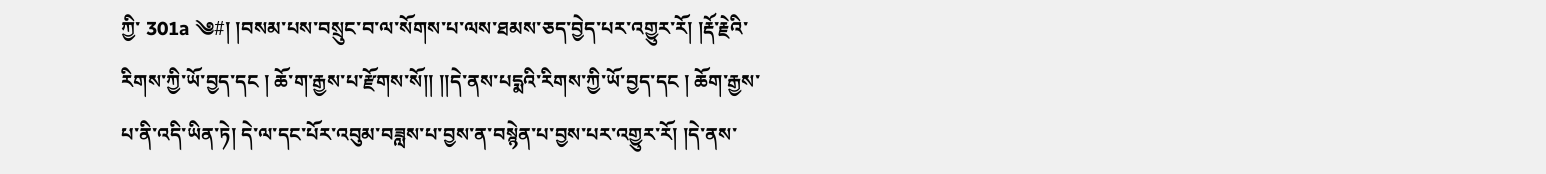ཀྱི་ 301a ༄#། །བསམ་པས་བསྲུང་བ་ལ་སོགས་པ་ལས་ཐམས་ཅད་བྱེད་པར་འགྱུར་རོ། །རྡོ་རྗེའི་རིགས་ཀྱི་ཡོ་བྱད་དང ། ཆོ་ག་རྒྱས་པ་རྫོགས་སོ།། །།དེ་ནས་པདྨའི་རིགས་ཀྱི་ཡོ་བྱད་དང ། ཆོག་རྒྱས་པ་ནི་འདི་ཡིན་ཏེ། དེ་ལ་དང་པོར་འབུམ་བཟླས་པ་བྱས་ན་བསྙེན་པ་བྱས་པར་འགྱུར་རོ། །དེ་ནས་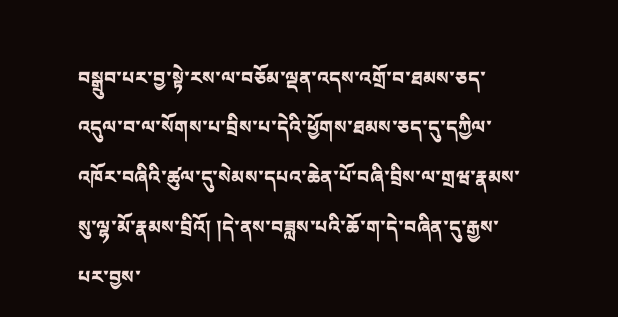བསྒྲུབ་པར་བྱ་སྟེ་རས་ལ་བཅོམ་ལྡན་འདས་འགྲོ་བ་ཐམས་ཅད་འདུལ་བ་ལ་སོགས་པ་བྲིས་པ་དེའི་ཕྱོགས་ཐམས་ཅད་དུ་དཀྱིལ་འཁོར་བཞིའི་ཚུལ་དུ་སེམས་དཔའ་ཆེན་པོ་བཞི་བྲིས་ལ་གྲཝ་རྣམས་སུ་ལྷ་མོ་རྣམས་བྲིའོ། །དེ་ནས་བཟླས་པའི་ཆོ་ག་དེ་བཞིན་དུ་རྒྱས་པར་བྱས་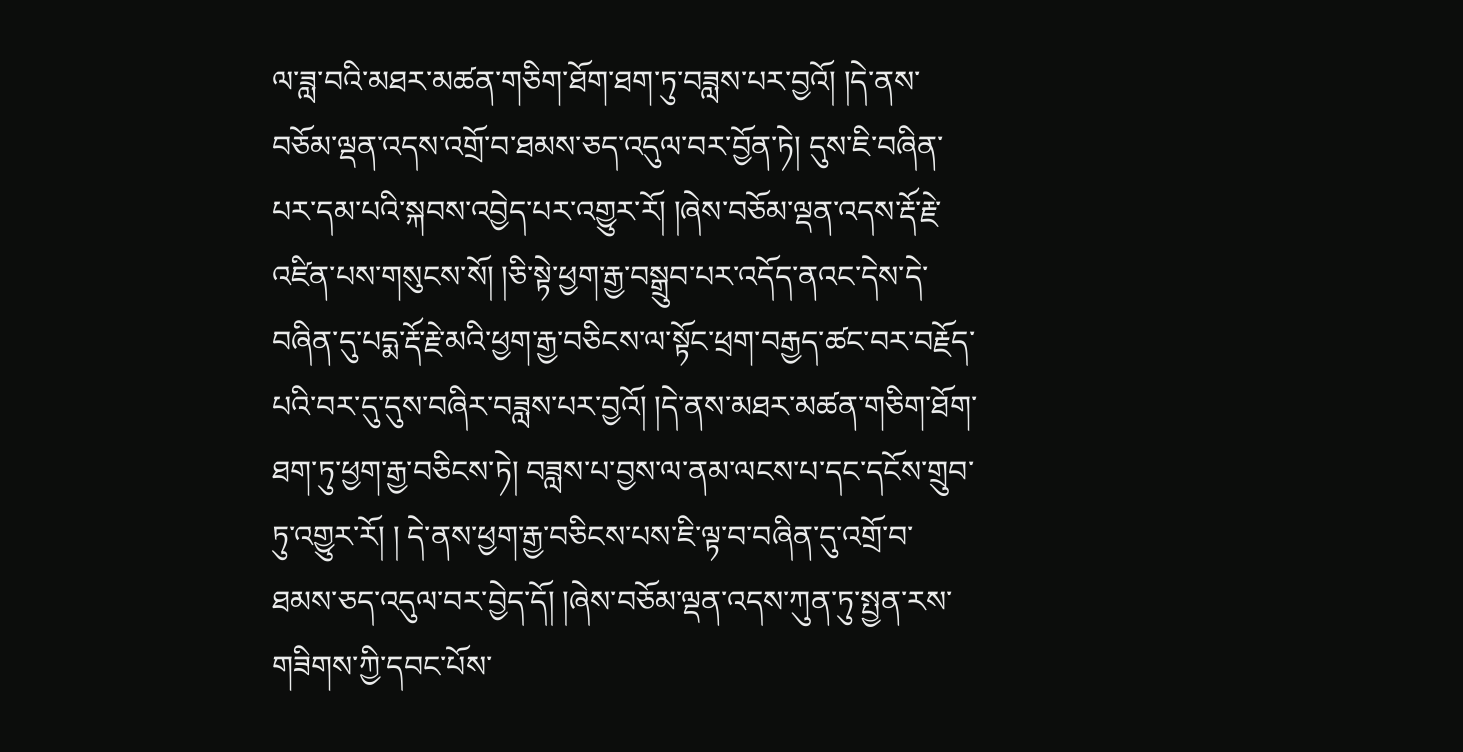ལ་ཟླ་བའི་མཐར་མཚན་གཅིག་ཐོག་ཐག་ཏུ་བཟླས་པར་བྱའོ། །དེ་ནས་བཅོམ་ལྡན་འདས་འགྲོ་བ་ཐམས་ཅད་འདུལ་བར་བྱོན་ཏེ། དུས་ཇི་བཞིན་པར་དམ་པའི་སྐབས་འབྱེད་པར་འགྱུར་རོ། །ཞེས་བཅོམ་ལྡན་འདས་རྡོ་རྗེ་འཛིན་པས་གསུངས་སོ། །ཅི་སྟེ་ཕྱག་རྒྱ་བསྒྲུབ་པར་འདོད་ནའང་དེས་དེ་བཞིན་དུ་པདྨ་རྡོ་རྗེ་མའི་ཕྱག་རྒྱ་བཅིངས་ལ་སྟོང་ཕྲག་བརྒྱད་ཚང་བར་བརྗོད་པའི་བར་དུ་དུས་བཞིར་བཟླས་པར་བྱའོ། །དེ་ནས་མཐར་མཚན་གཅིག་ཐོག་ཐག་ཏུ་ཕྱག་རྒྱ་བཅིངས་ཏེ། བཟླས་པ་བྱས་ལ་ནམ་ལངས་པ་དང་དངོས་གྲུབ་ཏུ་འགྱུར་རོ། ། དེ་ནས་ཕྱག་རྒྱ་བཅིངས་པས་ཇི་ལྟ་བ་བཞིན་དུ་འགྲོ་བ་ཐམས་ཅད་འདུལ་བར་བྱེད་དོ། །ཞེས་བཅོམ་ལྡན་འདས་ཀུན་ཏུ་སྤྱན་རས་གཟིགས་ཀྱི་དབང་པོས་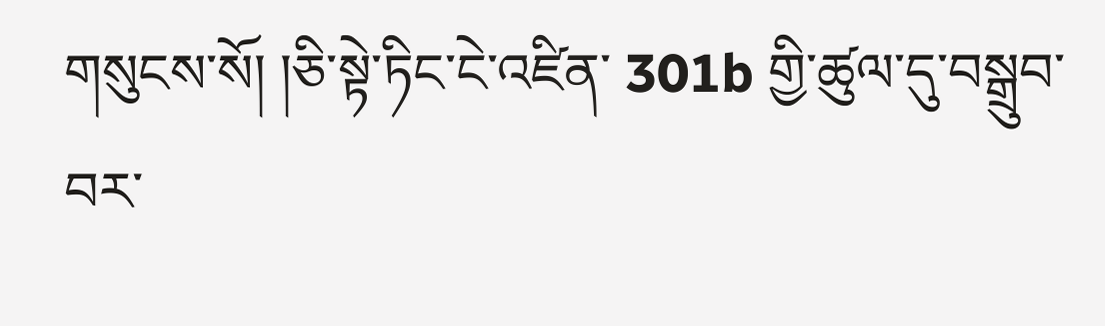གསུངས་སོ། །ཅི་སྟེ་ཏིང་ངེ་འཛིན་ 301b གྱི་ཚུལ་དུ་བསྒྲུབ་བར་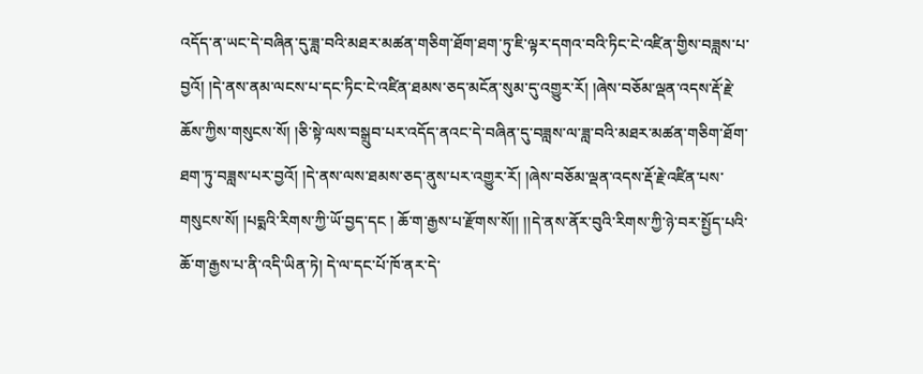འདོད་ན་ཡང་དེ་བཞིན་དུ་ཟླ་བའི་མཐར་མཚན་གཅིག་ཐོག་ཐག་ཏུ་ཇི་ལྟར་དགའ་བའི་ཏིང་ངེ་འཛིན་གྱིས་བཟླས་པ་བྱའོ། །དེ་ནས་ནམ་ལངས་པ་དང་ཏིང་ངེ་འཛིན་ཐམས་ཅད་མངོན་སུམ་དུ་འགྱུར་རོ། །ཞེས་བཅོམ་ལྡན་འདས་རྡོ་རྗེ་ཆོས་ཀྱིས་གསུངས་སོ། །ཅི་སྟེ་ལས་བསྒྲུབ་པར་འདོད་ནའང་དེ་བཞིན་དུ་བཟླས་ལ་ཟླ་བའི་མཐར་མཚན་གཅིག་ཐོག་ཐག་ཏུ་བཟླས་པར་བྱའོ། །དེ་ནས་ལས་ཐམས་ཅད་ནུས་པར་འགྱུར་རོ། །ཞེས་བཅོམ་ལྡན་འདས་རྡོ་རྗེ་འཛིན་པས་གསུངས་སོ། །པདྨའི་རིགས་ཀྱི་ཡོ་བྱད་དང ། ཆོ་ག་རྒྱས་པ་རྫོགས་སོ།། །།དེ་ནས་ནོར་བུའི་རིགས་ཀྱི་ཉེ་བར་སྤྱོད་པའི་ཆོ་ག་རྒྱས་པ་ནི་འདི་ཡིན་ཏེ། དེ་ལ་དང་པོ་ཁོ་ནར་དེ་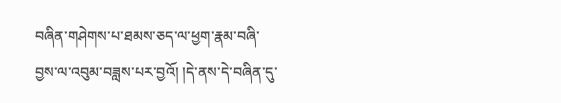བཞིན་གཤེགས་པ་ཐམས་ཅད་ལ་ཕྱག་རྣམ་བཞི་བྱས་ལ་འབུམ་བཟླས་པར་བྱའོ། །དེ་ནས་དེ་བཞིན་དུ་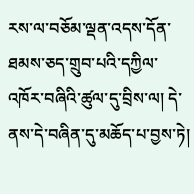རས་ལ་བཅོམ་ལྡན་འདས་དོན་ཐམས་ཅད་གྲུབ་པའི་དཀྱིལ་འཁོར་བཞིའི་ཚུལ་དུ་བྲིས་ལ། དེ་ནས་དེ་བཞིན་དུ་མཆོད་པ་བྱས་ཏེ།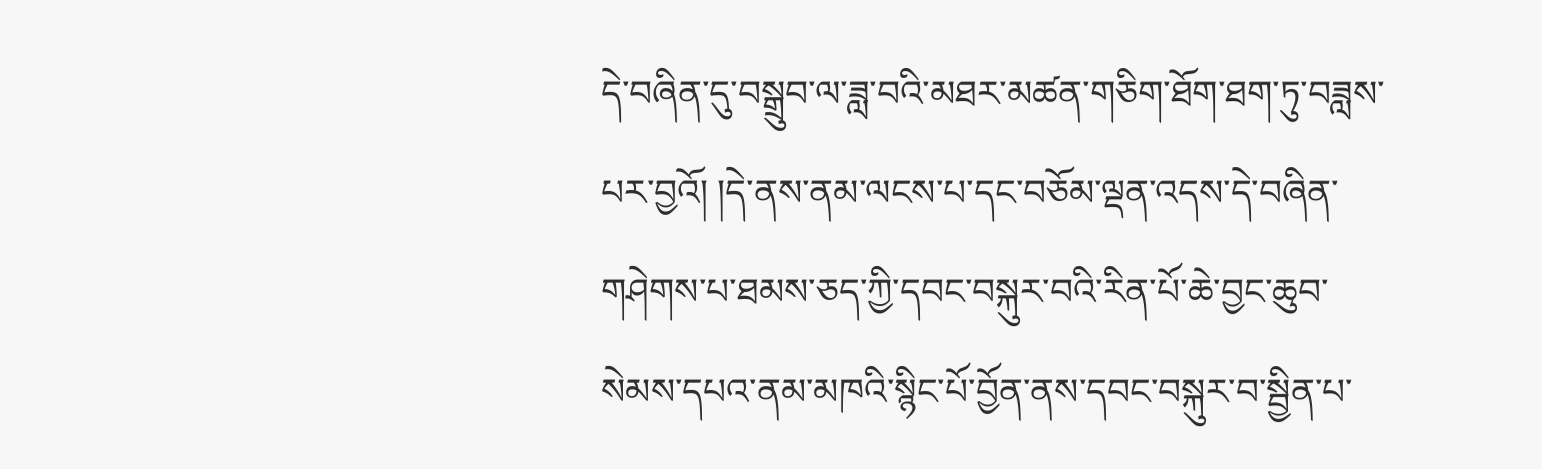དེ་བཞིན་དུ་བསྒྲུབ་ལ་ཟླ་བའི་མཐར་མཚན་གཅིག་ཐོག་ཐག་ཏུ་བཟླས་པར་བྱའོ། །དེ་ནས་ནམ་ལངས་པ་དང་བཅོམ་ལྡན་འདས་དེ་བཞིན་གཤེགས་པ་ཐམས་ཅད་ཀྱི་དབང་བསྐུར་བའི་རིན་པོ་ཆེ་བྱང་ཆུབ་སེམས་དཔའ་ནམ་མཁའི་སྙིང་པོ་བྱོན་ནས་དབང་བསྐུར་བ་སྦྱིན་པ་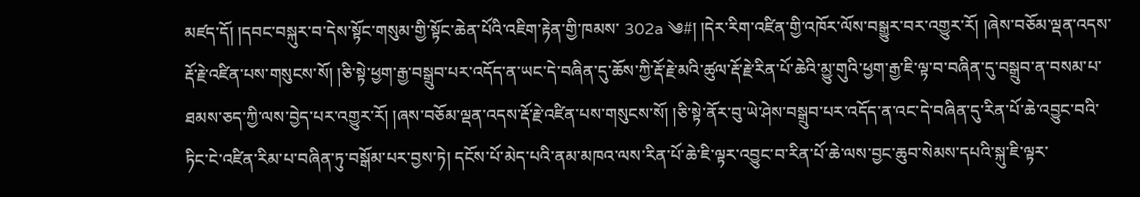མཛད་དོ། །དབང་བསྐུར་བ་དེས་སྟོང་གསུམ་གྱི་སྟོང་ཆེན་པོའི་འཇིག་རྟེན་གྱི་ཁམས་ 302a ༄#། །དེར་རིག་འཛིན་གྱི་འཁོར་ལོས་བསྒྱུར་བར་འགྱུར་རོ། །ཞེས་བཅོམ་ལྡན་འདས་རྡོ་རྗེ་འཛིན་པས་གསུངས་སོ། །ཅི་སྟེ་ཕྱག་རྒྱ་བསྒྲུབ་པར་འདོད་ན་ཡང་དེ་བཞིན་དུ་ཆོས་ཀྱི་རྡོ་རྗེ་མའི་ཚུལ་རྡོ་རྗེ་རིན་པོ་ཆེའི་མྱུ་གུའི་ཕྱག་རྒྱ་ཇི་ལྟ་བ་བཞིན་དུ་བསྒྲུབ་ན་བསམ་པ་ཐམས་ཅད་ཀྱི་ལས་བྱེད་པར་འགྱུར་རོ། །ཞས་བཅོམ་ལྡན་འདས་རྡོ་རྗེ་འཛིན་པས་གསུངས་སོ། །ཅི་སྟེ་ནོར་བུ་ཡེ་ཤེས་བསྒྲུབ་པར་འདོད་ན་འང་དེ་བཞིན་དུ་རིན་པོ་ཆེ་འབྱུང་བའི་ཏིང་ངེ་འཛིན་རིམ་པ་བཞིན་ཏུ་བསྒོམ་པར་བྱས་ཏེ། དངོས་པོ་མེད་པའི་ནམ་མཁའ་ལས་རིན་པོ་ཆེ་ཇི་ལྟར་འབྱུང་བ་རིན་པོ་ཆེ་ལས་བྱང་ཆུབ་སེམས་དཔའི་སྐུ་ཇི་ལྟར་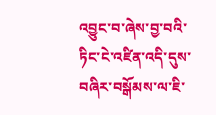འབྱུང་བ་ཞེས་བྱ་བའི་ཏིང་ངེ་འཛིན་འདི་དུས་བཞིར་བསྒོམས་ལ་ཇི་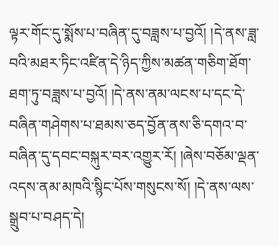ལྟར་གོང་དུ་སྨོས་པ་བཞིན་དུ་བཟླས་པ་བྱའོ། །དེ་ནས་ཟླ་བའི་མཐར་ཏིང་འཛིན་དེ་ཉིད་ཀྱིས་མཚན་གཅིག་ཐོག་ཐག་ཏུ་བཟླས་པ་བྱའོ། །དེ་ནས་ནམ་ལངས་པ་དང་དེ་བཞིན་གཤེགས་པ་ཐམས་ཅད་བྱོན་ནས་ཅི་དགའ་བ་བཞིན་དུ་དབང་བསྐུར་བར་འགྱུར་རོ། །ཞེས་བཅོམ་ལྡན་འདས་ནམ་མཁའི་སྙིང་པོས་གསུངས་སོ། །དེ་ནས་ལས་སྒྲུབ་པ་བཤད་དེ།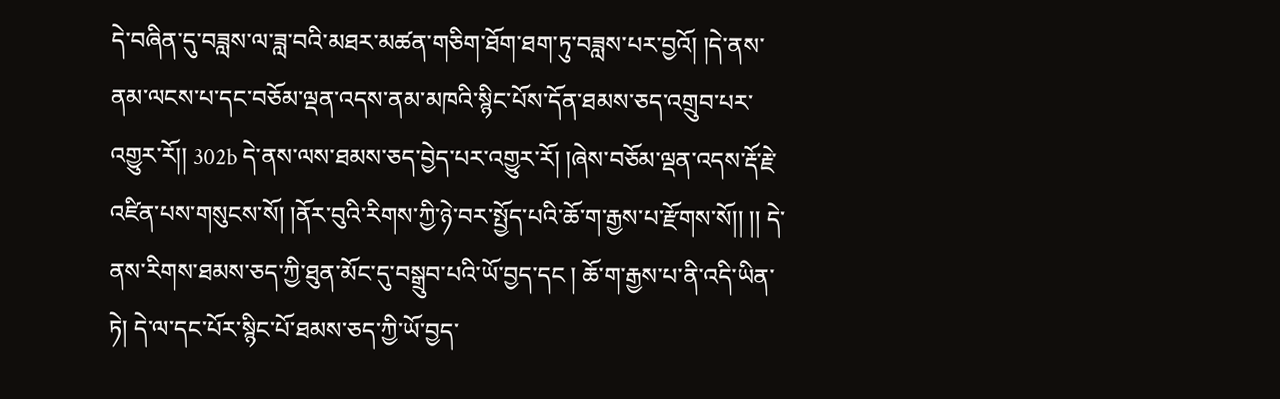དེ་བཞིན་དུ་བཟླས་ལ་ཟླ་བའི་མཐར་མཚན་གཅིག་ཐོག་ཐག་ཏུ་བཟླས་པར་བྱའོ། །དེ་ནས་ནམ་ལངས་པ་དང་བཅོམ་ལྡན་འདས་ནམ་མཁའི་སྙིང་པོས་དོན་ཐམས་ཅད་འགྲུབ་པར་འགྱུར་རོ།། 302b དེ་ནས་ལས་ཐམས་ཅད་བྱེད་པར་འགྱུར་རོ། །ཞེས་བཅོམ་ལྡན་འདས་རྡོ་རྗེ་འཛིན་པས་གསུངས་སོ། །ནོར་བུའི་རིགས་ཀྱི་ཉེ་བར་སྤྱོད་པའི་ཆོ་ག་རྒྱས་པ་རྫོགས་སོ།། །། དེ་ནས་རིགས་ཐམས་ཅད་ཀྱི་ཐུན་མོང་དུ་བསྒྲུབ་པའི་ཡོ་བྱད་དང ། ཆོ་ག་རྒྱས་པ་ནི་འདི་ཡིན་ཏེ། དེ་ལ་དང་པོར་སྙིང་པོ་ཐམས་ཅད་ཀྱི་ཡོ་བྱད་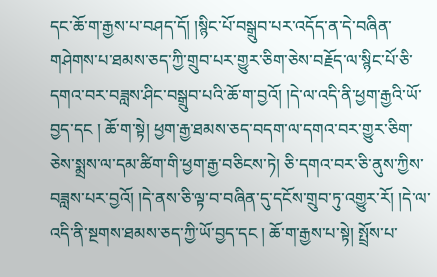དང་ཆོ་ག་རྒྱས་པ་བཤད་དོ། །སྙིང་པོ་བསྒྲུབ་པར་འདོད་ན་དེ་བཞིན་གཤེགས་པ་ཐམས་ཅད་ཀྱི་གྲུབ་པར་གྱུར་ཅིག་ཅེས་བརྗོད་ལ་སྙིང་པོ་ཅི་དགའ་བར་བཟླས་ཤིང་བསྒྲུབ་པའི་ཆོ་ག་བྱའོ། །དེ་ལ་འདི་ནི་ཕྱག་རྒྱའི་ཡོ་བྱད་དང ། ཆོ་ག་སྟེ། ཕྱག་རྒྱ་ཐམས་ཅད་བདག་ལ་དགའ་བར་གྱུར་ཅིག་ཅེས་སྨྲས་ལ་དམ་ཚིག་གི་ཕྱག་རྒྱ་བཅིངས་ཏེ། ཅི་དགའ་བར་ཅི་ནུས་ཀྱིས་བཟླས་པར་བྱའོ། །དེ་ནས་ཅི་ལྟ་བ་བཞིན་དུ་དངོས་གྲུབ་ཏུ་འགྱུར་རོ། །དེ་ལ་འདི་ནི་སྔགས་ཐམས་ཅད་ཀྱི་ཡོ་བྱད་དང ། ཆོ་ག་རྒྱས་པ་སྟེ། སྤྲོས་པ་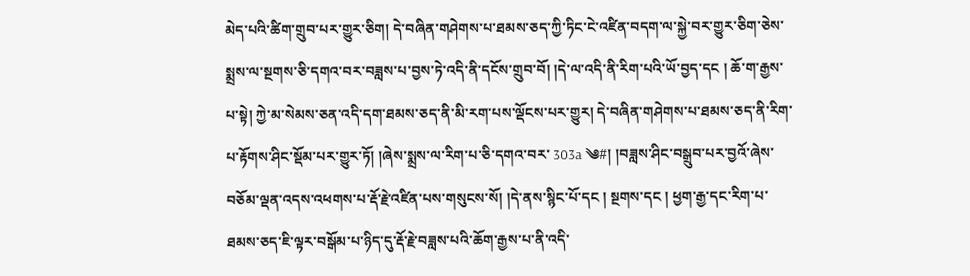མེད་པའི་ཚིག་གྲུབ་པར་གྱུར་ཅིག། དེ་བཞིན་གཤེགས་པ་ཐམས་ཅད་ཀྱི་ཏིང་ངེ་འཛིན་བདག་ལ་སྐྱེ་བར་གྱུར་ཅིག་ཅེས་སྨྲས་ལ་སྔགས་ཅི་དགའ་བར་བཟླས་པ་བྱས་ཏེ་འདི་ནི་དངོས་གྲུབ་བོ། །དེ་ལ་འདི་ནི་རིག་པའི་ཡོ་བྱད་དང ། ཆོ་ག་རྒྱས་པ་སྟེ། ཀྱེ་མ་སེམས་ཅན་འདི་དག་ཐམས་ཅད་ནི་མི་རག་པས་ལྡོངས་པར་གྱུར། དེ་བཞིན་གཤེགས་པ་ཐམས་ཅད་ནི་རིག་པ་རྟོགས་ཤིང་སྡོམ་པར་གྱུར་ཏོ། །ཞེས་སྨྲས་ལ་རིག་པ་ཅི་དགའ་བར་ 303a ༄#། །བཟླས་ཤིང་བསྒྲུབ་པར་བྱའོ་ཞེས་བཅོམ་ལྡན་འདས་འཕགས་པ་རྡོ་རྗེ་འཛིན་པས་གསུངས་སོ། །དེ་ནས་སྙིང་པོ་དང ། སྔགས་དང ། ཕྱག་རྒྱ་དང་རིག་པ་ཐམས་ཅད་ཇི་ལྟར་བསྒོམ་པ་ཉིད་དུ་རྡོ་རྗེ་བཟླས་པའི་ཆོག་རྒྱས་པ་ནི་འདི་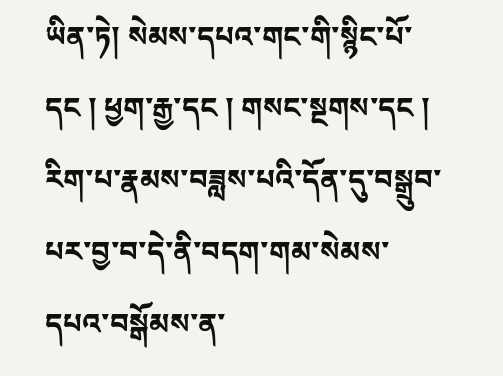ཡིན་ཏེ། སེམས་དཔའ་གང་གི་སྙིང་པོ་དང ། ཕྱག་རྒྱ་དང ། གསང་སྔགས་དང ། རིག་པ་རྣམས་བཟླས་པའི་དོན་དུ་བསྒྲུབ་པར་བྱ་བ་དེ་ནི་བདག་གམ་སེམས་དཔའ་བསྒོམས་ན་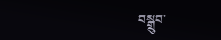བསྒྲུབ་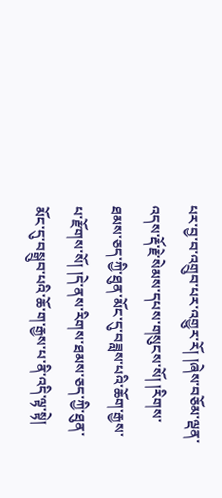པར་བྱ་བ་འགྲུབ་པར་འགྱུར་རོ། །ཞེས་བཅོམ་ལྡན་འདས་རྡོ་རྗེ་སེམས་དཔས་གསུངས་སོ། །རིགས་ཐམས་ཅད་ཀྱི་ཐུན་མོང་དུ་བཟླས་པའི་ཆོག་རྒྱས་པ་རྫོགས་སོ། །དེ་ནས་རིགས་ཐམས་ཅད་ཀྱི་ཐུན་མོང་དུ་བསྒྲུབ་པའི་ཆོ་ག་རྒྱས་པ་ནི་འདི་ལྟ་སྟེ།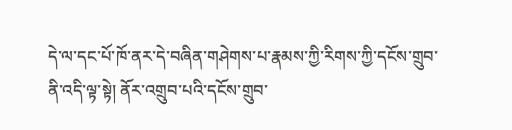དེ་ལ་དང་པོ་ཁོ་ནར་དེ་བཞིན་གཤེགས་པ་རྣམས་ཀྱི་རིགས་ཀྱི་དངོས་གྲུབ་ནི་འདི་ལྟ་སྟེ། ནོར་འགྲུབ་པའི་དངོས་གྲུབ་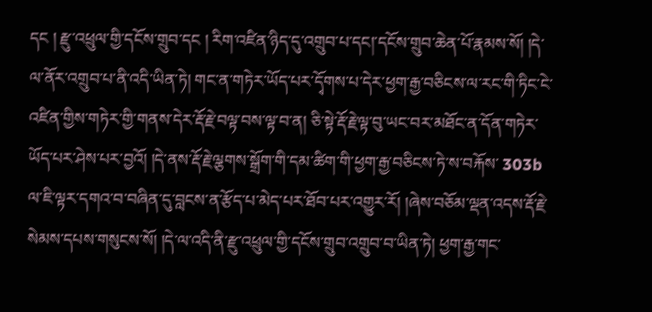དང ། རྫུ་འཕྲུལ་གྱི་དངོས་གྲུབ་དང ། རིག་འཛིན་ཉིད་དུ་འགྲུབ་པ་དང།་དངོས་གྲུབ་ཆེན་པོ་རྣམས་སོ། །དེ་ལ་ནོར་འགྲུབ་པ་ནི་འདི་ཡིན་ཏེ། གང་ན་གཏེར་ཡོད་པར་དྭོགས་པ་དེར་ཕྱག་རྒྱ་བཅིངས་ལ་རང་གི་ཏིང་ངེ་འཛིན་གྱིས་གཏེར་གྱི་གནས་དེར་རྡོ་རྗེ་བལྟ་བས་ལྟ་བ་ན། ཅི་སྟེ་རྡོ་རྗེ་ལྟ་བུ་ཡང་བར་མཐོང་ན་དོན་གཏེར་ཡོད་པར་ཤེས་པར་བྱའོ། །དེ་ནས་རྡོ་རྗེ་ལྕགས་སྒྲོག་གི་དམ་ཚིག་གི་ཕྱག་རྒྱ་བཅིངས་ཏེ་ས་བརྐོས་ 303b ལ་ཇི་ལྟར་དགའ་བ་བཞིན་དུ་བླངས་ན་རྩོད་པ་མེད་པར་ཐོབ་པར་འགྱུར་རོ། །ཞེས་བཅོམ་ལྡན་འདས་རྡོ་རྗེ་སེམས་དཔས་གསུངས་སོ། །དེ་ལ་འདི་ནི་རྫུ་འཕྲུལ་གྱི་དངོས་གྲུབ་འགྲུབ་བ་ཡིན་ཏེ། ཕྱག་རྒྱ་གང་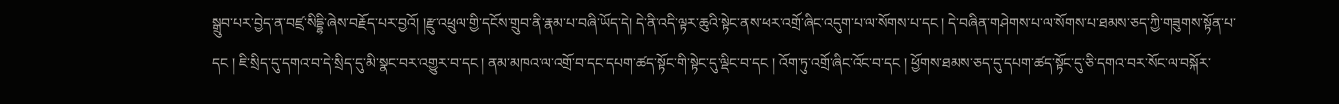སྒྲུབ་པར་བྱེད་ན་བཛྲ་སིདྡྷི་ཞེས་བརྗོད་པར་བྱའོ། །རྫུ་འཕྲུལ་གྱི་དངོས་གྲུབ་ནི་རྣམ་པ་བཞི་ཡོད་དེ། དེ་ནི་འདི་ལྟར་ཆུའི་སྟེང་ནས་ཕར་འགྲོ་ཞིང་འདུག་པ་ལ་སོགས་པ་དང ། དེ་བཞིན་གཤེགས་པ་ལ་སོགས་པ་ཐམས་ཅད་ཀྱི་གཟུགས་སྟོན་པ་དང ། ཇི་སྲིད་དུ་དགའ་བ་དེ་སྲིད་དུ་མི་སྣང་བར་འགྱུར་བ་དང ། ནམ་མཁའ་ལ་འགྲོ་བ་དང་དཔག་ཚད་སྟོང་གི་སྟེང་དུ་ལྡིང་བ་དང ། འོག་ཏུ་འགྲོ་ཞིང་འོང་བ་དང ། ཕྱོགས་ཐམས་ཅད་དུ་དཔག་ཚད་སྟོང་དུ་ཅི་དགའ་བར་སོང་ལ་བསྐོར་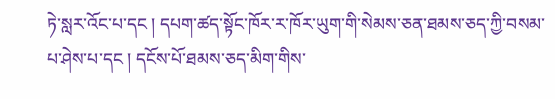ཏེ་སླར་འོང་པ་དང ། དཔག་ཚད་སྟོང་ཁོར་ར་ཁོར་ཡུག་གི་སེམས་ཅན་ཐམས་ཅད་ཀྱི་བསམ་པ་ཤེས་པ་དང ། དངོས་པོ་ཐམས་ཅད་མིག་གིས་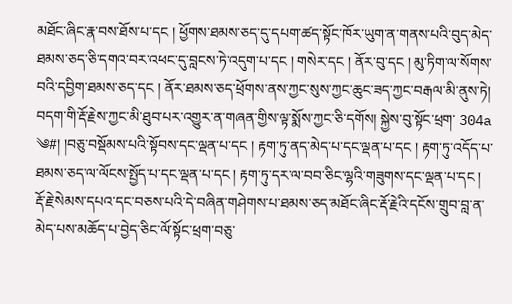མཐོང་ཞིང་རྣ་བས་ཐོས་པ་དང ། ཕྱོགས་ཐམས་ཅད་དུ་དཔག་ཚད་སྟོང་ཁོར་ཡུག་ན་གནས་པའི་བུད་མེད་ཐམས་ཅད་ཅི་དགའ་བར་འཕང་དུ་བླངས་ཏེ་འདུག་པ་དང ། གསེར་དང ། ནོར་བུ་དང ། མུ་ཏིག་ལ་སོགས་བའི་དབྱིག་ཐམས་ཅད་དང ། ནོར་ཐམས་ཅད་ཕྲོགས་ནས་ཀྱང་སུས་ཀྱང་ཆུང་ཟད་ཀྱང་བརྒལ་མི་ནུས་ཏེ། བདག་གི་རྡོ་རྗེས་ཀྱང་མི་ཐུབ་པར་འགྱུར་ན་གཞན་གྱིས་ལྟ་སྨོས་ཀྱང་ཅི་དགོས། སྐྱེས་བུ་སྟོང་ཕྲག་ 304a ༄#། །བཅུ་བསྡོམས་པའི་སྟོབས་དང་ལྡན་པ་དང ། རྟག་ཏུ་ནད་མེད་པ་དང་ལྡན་པ་དང ། རྟག་ཏུ་འདོད་པ་ཐམས་ཅད་ལ་ལོངས་སྤྱོད་པ་དང་ལྡན་པ་དང ། རྟག་ཏུ་དར་ལ་བབ་ཅིང་ལྷའི་གཟུགས་དང་ལྡན་པ་དང ། རྡོ་རྗེ་སེམས་དཔའ་དང་བཅས་པའི་དེ་བཞིན་གཤེགས་པ་ཐམས་ཅད་མཐོང་ཞིང་རྡོ་རྗེའི་དངོས་གྲུབ་བླ་ན་མེད་པས་མཆོད་པ་བྱེད་ཅིང་ལོ་སྟོང་ཕྲག་བཅུ་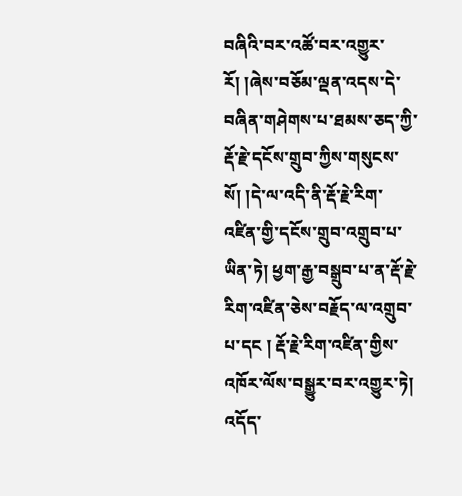བཞིའི་བར་འཚོ་བར་འགྱུར་རོ། །ཞེས་བཅོམ་ལྡན་འདས་དེ་བཞིན་གཤེགས་པ་ཐམས་ཅད་ཀྱི་རྡོ་རྗེ་དངོས་གྲུབ་ཀྱིས་གསུངས་སོ། །དེ་ལ་འདི་ནི་རྡོ་རྗེ་རིག་འཛིན་གྱི་དངོས་གྲུབ་འགྲུབ་པ་ཡིན་ཏེ། ཕྱག་རྒྱ་བསྒྲུབ་པ་ན་རྡོ་རྗེ་རིག་འཛིན་ཅེས་བརྗོད་ལ་འགྲུབ་པ་དང ། རྡོ་རྗེ་རིག་འཛིན་གྱིས་འཁོར་ལོས་བསྒྱུར་བར་འགྱུར་ཏེ། འདོད་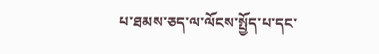པ་ཐམས་ཅད་ལ་ལོངས་སྤྱོད་པ་དང་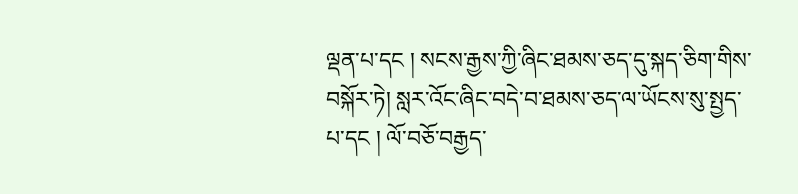ལྡན་པ་དང ། སངས་རྒྱས་ཀྱི་ཞིང་ཐམས་ཅད་དུ་སྐད་ཅིག་གིས་བསྐོར་ཏེ། སླར་འོང་ཞིང་བདེ་བ་ཐམས་ཅད་ལ་ཡོངས་སུ་སྤྱད་པ་དང ། ལོ་བཅོ་བརྒྱད་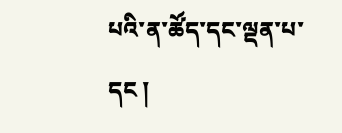པའི་ན་ཚོད་དང་ལྡན་པ་དང །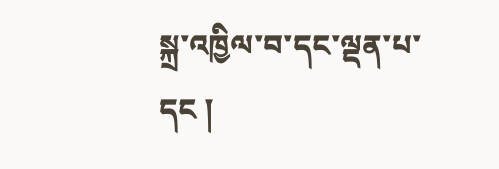སྐྲ་འཁྱིལ་བ་དང་ལྡན་པ་དང །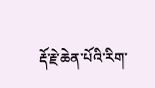རྡོ་རྗེ་ཆེན་པོའི་རིག་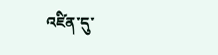འཛིན་དུ་